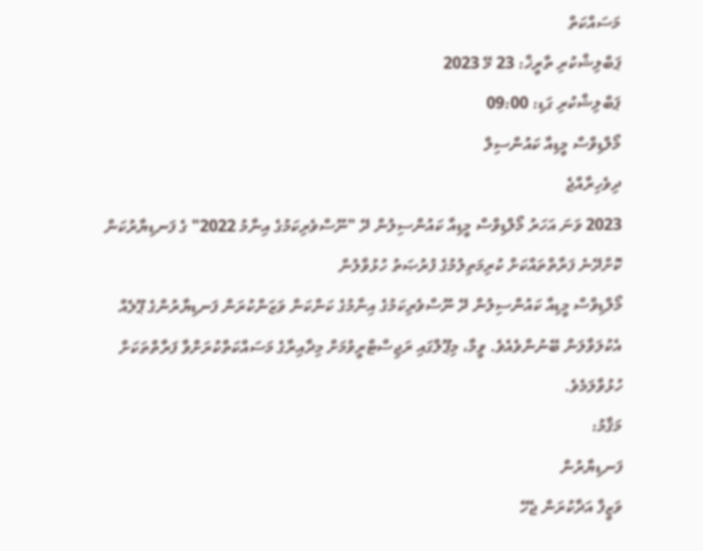މަސައްކަތް
ޕަބްލިޝްކުރި ތާރީޚް: 23 މޭ 2023
ޕަބްލިޝްކުރި ގަޑި: 09:00
މޯލްޑިވްސް މީޑިއާ ކައުންސިލް
ދިވެހިރާއްޖެ
2023 ވަނަ އަހަރު މޯލްޑިވްސް މީޑިއާ ކައުންސިލުން ދޭ "ނޫސްވެރިކަމުގެ އިނާމު 2022" ގެ ފަނޑިޔާރުކަން ކޮށްދޭނެ ފަރާތްތައްކަށް ކުރިމަތިލުމުގެ ފުރުޞަތު ހުޅުވާލުން
މޯލްޑިވްސް މީޑިއާ ކައުންސިލުން ދޭ ނޫސްވެރިކަމުގެ އިނާމުގެ ކަންކަން ވަޒަންކުރަން ފަނޑިޔާރުންގެ ޕޫލެއް އެކުލަވާލަން ބޭނުންވެއެވެ. ވީމާ، މިޕޫލްގައި ރަޖިސްޓްރީވުމަށް މިދާއިރާގެ މަސައްކަތްކުރަށްވާ ފަރާތްތަކަށް ހުޅުވާލަމެވެ.
މަޤާމު:
ފަނޑިޔާރުން
ވަޒީފާ އަދާކުރަން ޖެހޭ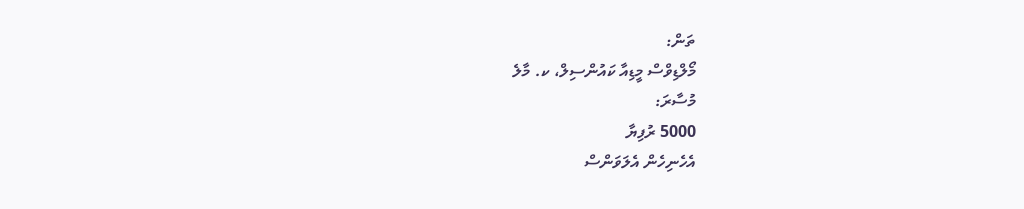ތަން:
މޯލްޑިވްސް މީޑިއާ ކައުންސިލް، ކ. މާލެ
މުސާރަ:
5000 ރުފިޔާ
އެހެނިހެން އެލަވަންސް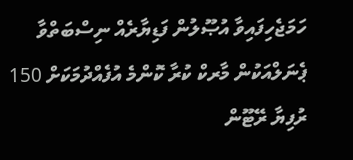ހަމަޖެހިފައިވާ އުޞޫލުން ފަޑިޔާރެއް ނިސްބަތްވާ ޕެނަލްއަކުން މާރކް ކުރާ ކޮންމެ އުފެއްދުމަކަށް 150 ރުފިޔާ ރޭޓޫން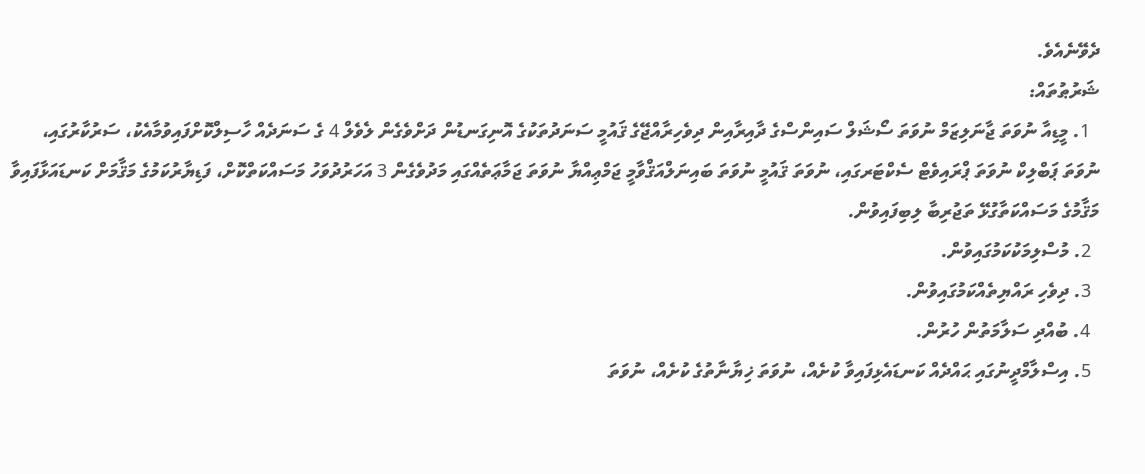ދެވޭނެއެވެ.
ޝަރުޠުތައް:
  1. މީޑިއާ ނުވަތަ ޖާނަލިޒަމް ނުވަތަ ސޯޝަލް ސައިންސްގެ ދާއިރާއިން ދިވެހިރާއްޖޭގެ ޤައުމީ ސަނަދުތަކުގެ އޮނިގަނޑުން ދަށްވެގެން ލެވެލް 4 ގެ ސަނަދެއް ހާސިލްކޮށްފައިވުމާއެކު، ސަރުކާރުގައި، ނުވަތަ ޕަބްލިކް ނުވަތަ ޕްރައިވެޓް ސެކްޓަރގައި، ނުވަތަ ޤައުމީ ނުވަތަ ބައިނަލްއަޤްވާމީ ޖަމްޢިއްޔާ ނުވަތަ ޖަމާޢަތެއްގައި މަދުވެގެން 3 އަހަރުދުވަހު މަސައްކަތްކޮށް، ފަޑިޔާރުކަމުގެ މަޤާމަށް ކަނޑައަޅާފައިވާ މަޤާމުގެ މަސައްކަތާގުޅޭ ތަޖުރިބާ ލިބިފައިވުން.
  2. މުސްލިމަކުކަމުގައިވުން.
  3. ދިވެހި ރައްޔިތެއްކަމުގައިވުން.
  4. ބުއްދި ސަލާމަތުން ހުރުން.
  5. އިސްލާމްދީނުގައި ޙައްދެއް ކަނޑައެޅިފައިވާ ކުށެއް، ނުވަތަ ޚިޔާނާތުގެ ކުށެއް، ނުވަތަ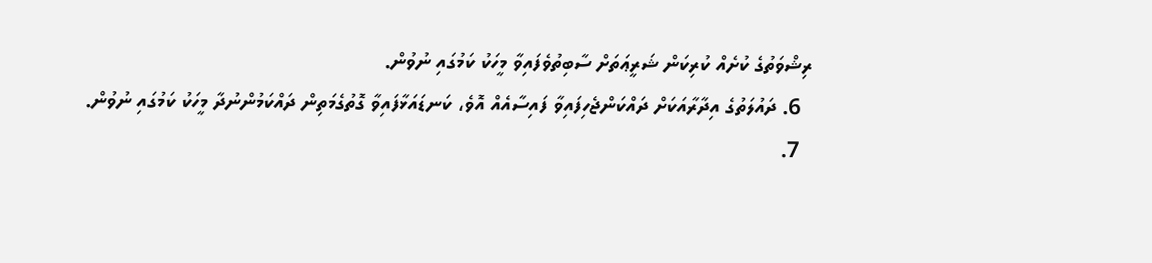ރިޝްވަތުގެ ކުށެއް ކުރިކަން ޝަރީޢަތަށް ސާބިތުވެފައިވާ މީހަކު ކަމުގައި ނުވުން.
  6. ދައުލަތުގެ އިދާރާއަކަށް ދައްކަންޖެހިފައިވާ ފައިސާއެއް އޮވެ، ކަނޑައަޅާފައިވާ ގޮތުގެމަތިން ދައްކަމުންނުދާ މީހަކު ކަމުގައި ނުވުން.
  7.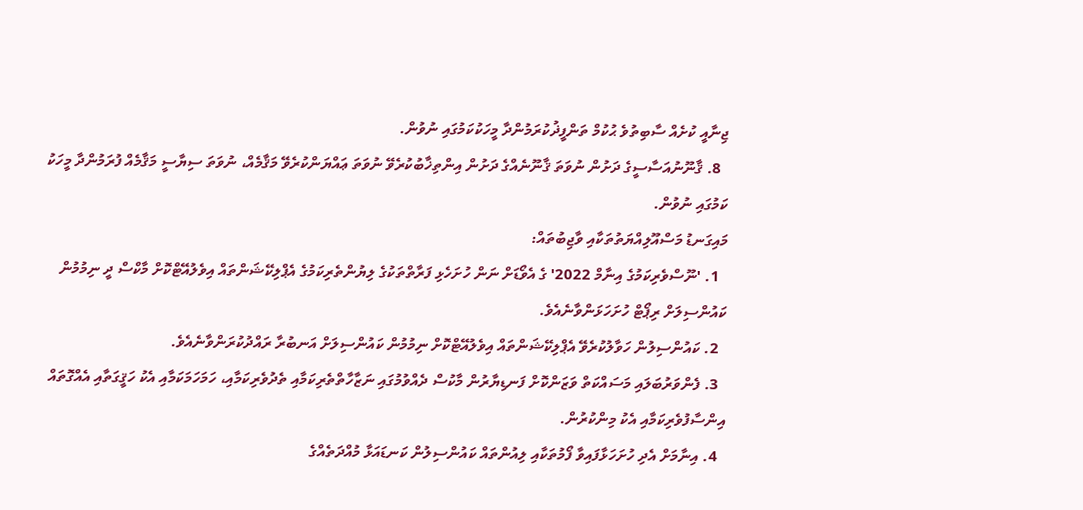ޖިނާއީ ކުށެއް ސާބިތުވެ ޙުކުމް ތަންފީޛުކުރަމުންދާ މީހަކުކަމުގައި ނުވުން.
  8. ޤާނޫނުއަސާސީގެ ދަށުން ނުވަތަ ޤާނޫނެއްގެ ދަށުން އިންތިޚާބުކުރެވޭ ނުވަތަ ޢައްޔަންކުރެވޭ މަޤާމެއް، ނުވަތަ ސިޔާސީ މަޤާމެއް ފުރަމުންދާ މީހަކު ކަމުގައި ނުވުން.
މައިގަނޑު މަސްއޫލިއްޔަތުތަކާއި ވާޖިބުތައް:
  1. 'ނޫސްވެރިކަމުގެ އިނާމް 2022' ގެ އެވޯޑަށް ނަން ހުށަހެޅި ފަރާތްތަކުގެ ލިޔުންތެރިކަމުގެ އެޕްލިކޭޝަންތައް އިވެލުއޭޓްކޮށް މާކްސް ދީ ނިމުމުން ކައުންސިލަށް ރިޕޯޓް ހުށަހަޅަންވާނެއެވެ.
  2. ކައުންސިލުން ހަވާލުކުރެވޭ އެޕްލިކޭޝަންތައް އިވެލުއޭޓްކޮށް ނިމުމުން ކައުންސިލަށް އަނބުރާ ރައްދުކުރަންވާނެއެވެ.
  3. ފެންވަރުބަލައި މަސައްކަތް ވަޒަންކޮށް ފަނޑިޔާރުން މާކުސް ދެއްވުމުގައި ނަޒާހާތްތެރިކަމާއި ތެދުވެރިކަމާއި، ހަމަހަމަކަމާއި އެކު ހަޤީގަތާއި އެއްގޮތައް އިންސާފުވެރިކަމާއި އެކު މިންކުރުން.
  4. އިނާމަށް އެދި ހުށަހަޅާފައިވާ ފޯމުތަކާއި ލިއުންތައް ކައުންސިލުން ކަނޑައަޅާ މުއްދަތެއްގެ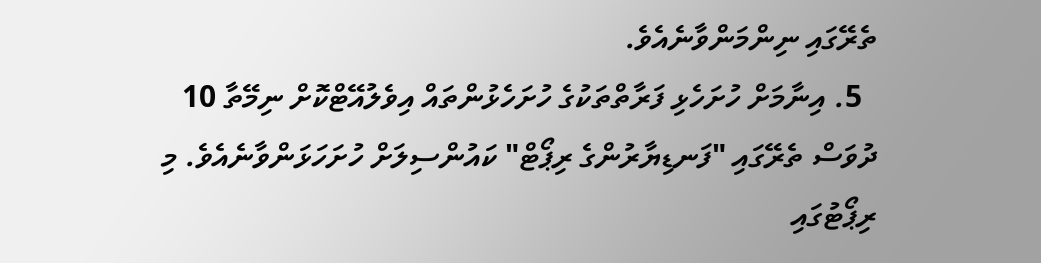ތެރޭގައި ނިންމަންވާނެއެވެ.
  5. އިނާމަށް ހުށަހެޅި ފަރާތްތަކުގެ ހުށަހެޅުންތައް އިވެލުއޭޓްކޮށް ނިމޭތާ 10 ދުވަސް ތެރޭގައި "ފަނޑިޔާރުންގެ ރިޕޯޓް" ކައުންސިލަށް ހުށަހަޅަންވާނެއެވެ. މި ރިޕޯޓުގައި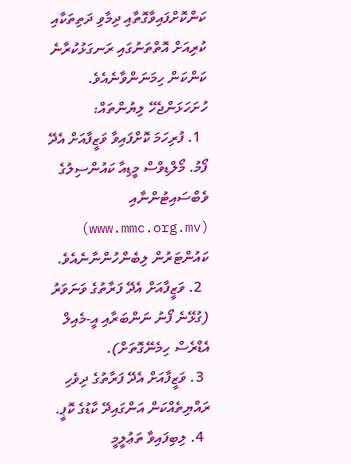ކަންކޮށްފައިވާގޮތާއި ދިމާވި ދަތިތަކާއި ކުރިއަށް އޮތްތަނުގައި ރަނގަޅުކުރާނެ ކަންކަން ހިމަނަންވާނެއެވެ.
ހުށަހަޅަންޖެހޭ ލިޔުންތައް:
  1. ފުރިހަމަ ކޮށްފައިވާ ވަޒީފާއަށް އެދޭ ފޯމު. މޯލްޑިވްސް މީޑިއާ ކައުންސިލުގެ ވެބްސައިޓުންނާއި  (www.mmc.org.mv) ކައުންޓަރުން ލިބެންހުންނާނެއެވެ.
  2. ވަޒީފާއަށް އެދޭ ފަރާތުގެ ވަނަވަރު (ގުޅޭނެ ފޯނު ނަންބަރާއި އީ-މެއިލް އެޑްރެސް ހިމެނޭގޮތަށް).
  3. ވަޒީފާއަށް އެދޭ ފަރާތުގެ ދިވެހި ރައްޔިތެއްކަން އަންގައިދޭ ކާޑުގެ ކޮޕީ.
  4. ލިބިފައިވާ ތަޢުލީމީ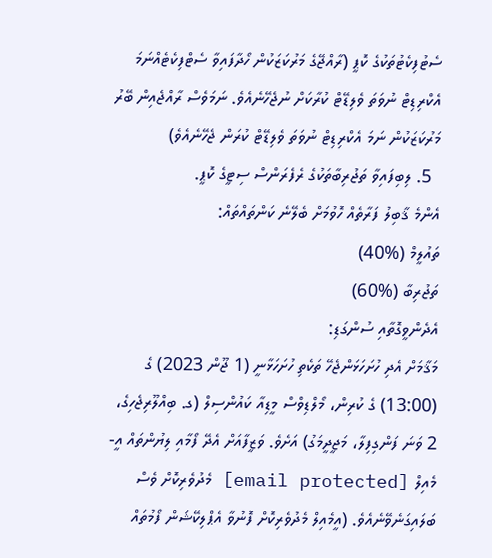ސެޓުފިކެޓުތަކުގެ ކޮޕީ (ރާއްޖޭގެ މަރުކަޒަކުން ހޯދާފައިވާ ސެޓްފިކެޓެއްނަމަ އެކްރިޑިޓް ނުވަތަ ވެލިޑޭޓް ކުރާކަށް ނުޖެހޭނެއެވެ. ނަމަވެސް ރާއްޖެއިން ބޭރު މަރުކަޒަކުން ނަމަ އެކްރިޑިޓް ނުވަތަ ވެލިޑޭޓް ކުރަން ޖެހޭނެއެވެ)
  5. ލިބިފައިވާ ތަޖުރިބާތަކުގެ ރެފެރަންސް ސިޓީގެ ކޮޕީ.
އެންމެ ޤާބިލު ފަރާތެއް ހޮވުމަށް ބެލޭނެ ކަންތައްތައް:
ތައުލީމް (%40)
ތަޖުރިބާ (%60)
އެދެންވީގޮތާއި ސުންގަޑި:
މަޤާމަށް އެދި ހުށަހަޅަންޖެހޭ ތަކެތި ހުށަހަޅާނީ (1 ޖޫން 2023) ގެ (13:00) ގެ ކުރިން، މޯލްޑިވްސް މީޑިއާ ކައުންސިލް (ގ. ބިއްލޫރިޖެހިގެ، 2 ވަނަ ފަންގިފިލާ، މަޖީދީމަގު) އަށެވެ. ވަޒީފާއަށް އެދޭ ފޯމާއި ލިޔުންތައް އީ-މެއިލް [email protected] މެދުވެރިކޮށް ވެސް ބަލައިގަނެވޭނެއެވެ. (އީމެއިލް މެދުވެރިކޮށް ފޮނުވާ އެޕްލިކޭޝަން ފޯމުތައް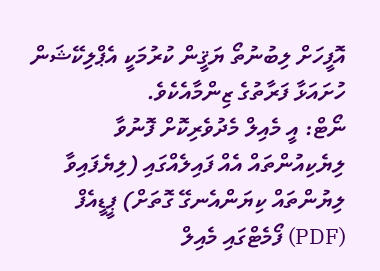އޮފީހަށް ލިބުނުތޯ ޔަޤީން ކުރުމަކީ އެޕްލިކޭޝަން ހުށައަޅާ ފަރާތުގެ ޒިންމާއެކެވެ.
ނޯޓް: އީ މެއިލް މެދުވެރިކޮށް ފޮނުވާ ލިޔެކިއުންތައް އެއް ފައިލެއްގައި (ލިޔެފައިވާ ލިޔުންތައް ކިޔަންއެނގޭ ގޮތަށް) ޕީޑީއެފް (PDF) ފޯމެޓްގައި މެއިލް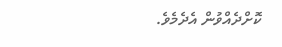ކޮށްދެއްވުން އެދެމެވެ.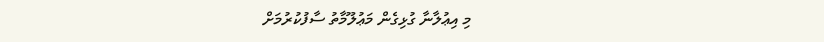މި އިޢުލާނާ ގުޅިގެން މަޢުލޫމާތު ސާފުކުރުމަށް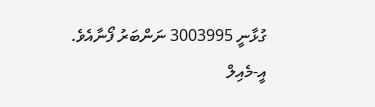ގުޅާނީ 3003995 ނަންބަރު ފޯނާއެވެ.
އީ-މެއިލް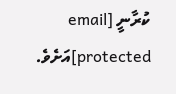ކުރާނީ [email protected]އަށެވެ.